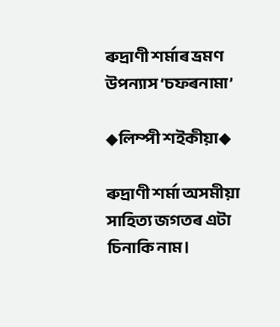ৰুদ্ৰাণী শৰ্মাৰ ভ্ৰমণ উপন্যাস ‘চফৰনামা’

◆লিম্পী শইকীয়া◆

ৰুদ্ৰাণী শৰ্মা অসমীয়া সাহিত্য জগতৰ এটা চিনাকি নাম।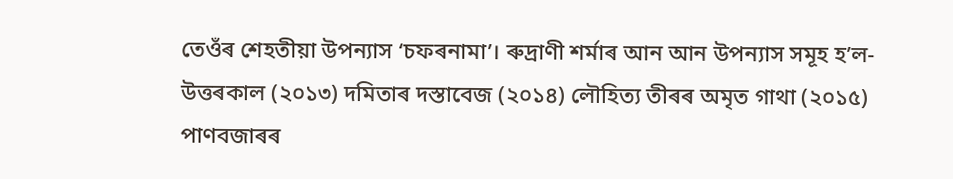তেওঁৰ শেহতীয়া উপন্যাস ‘চফৰনামা’। ৰুদ্ৰাণী শৰ্মাৰ আন আন উপন্যাস সমূহ হ’ল- উত্তৰকাল (২০১৩) দমিতাৰ দস্তাবেজ (২০১৪) লৌহিত্য তীৰৰ অমৃত গাথা (২০১৫) পাণবজাৰৰ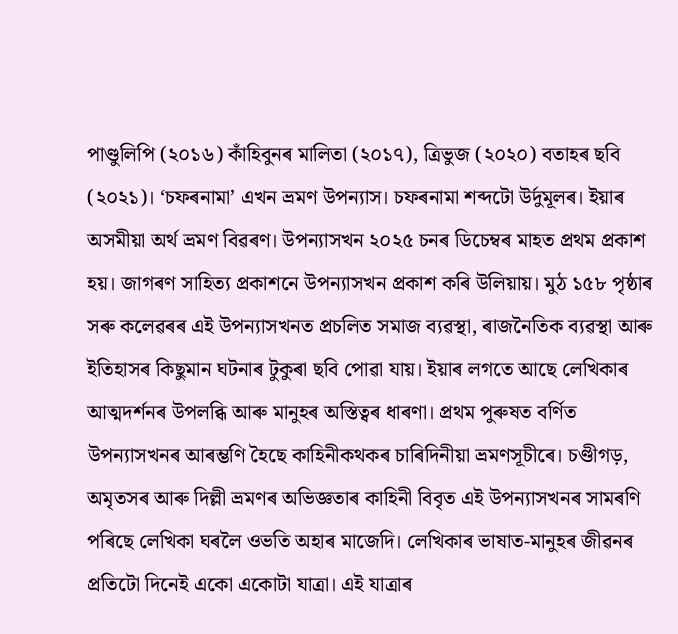পাণ্ডুলিপি (২০১৬) কাঁহিবুনৰ মালিতা (২০১৭), ত্রিভুজ (২০২০) বতাহৰ ছবি (২০২১)। ‘চফৰনামা’ এখন ভ্রমণ উপন্যাস। চফৰনামা শব্দটো উর্দুমূলৰ। ইয়াৰ অসমীয়া অৰ্থ ভ্রমণ বিৱৰণ। উপন্যাসখন ২০২৫ চনৰ ডিচেম্বৰ মাহত প্রথম প্রকাশ হয়। জাগৰণ সাহিত্য প্রকাশনে উপন্যাসখন প্রকাশ কৰি উলিয়ায়। মুঠ ১৫৮ পৃষ্ঠাৰ সৰু কলেৱৰৰ এই উপন্যাসখনত প্রচলিত সমাজ ব্যৱস্থা, ৰাজনৈতিক ব্যৱস্থা আৰু ইতিহাসৰ কিছুমান ঘটনাৰ টুকুৰা ছবি পোৱা যায়। ইয়াৰ লগতে আছে লেখিকাৰ আত্মদৰ্শনৰ উপলব্ধি আৰু মানুহৰ অস্তিত্বৰ ধাৰণা। প্ৰথম পুৰুষত বর্ণিত উপন্যাসখনৰ আৰম্ভণি হৈছে কাহিনীকথকৰ চাৰিদিনীয়া ভ্রমণসূচীৰে। চণ্ডীগড়, অমৃতসৰ আৰু দিল্লী ভ্ৰমণৰ অভিজ্ঞতাৰ কাহিনী বিবৃত এই উপন্যাসখনৰ সামৰণি পৰিছে লেখিকা ঘৰলৈ ওভতি অহাৰ মাজেদি। লেখিকাৰ ভাষাত-মানুহৰ জীৱনৰ প্ৰতিটো দিনেই একো একোটা যাত্রা। এই যাত্ৰাৰ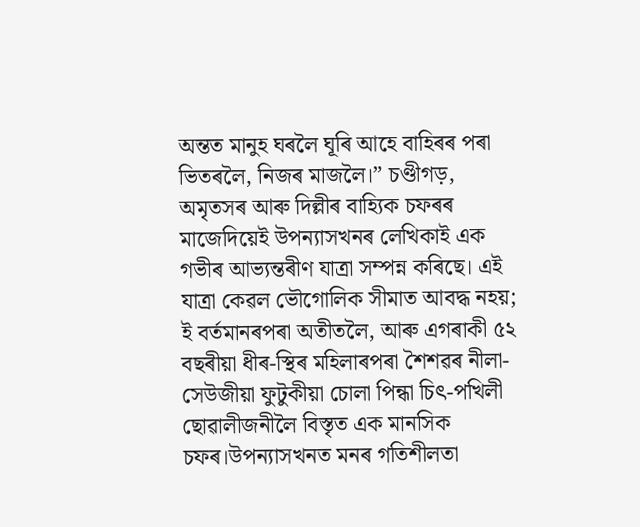অন্তত মানুহ ঘৰলৈ ঘূৰি আহে বাহিৰৰ পৰা ভিতৰলৈ, নিজৰ মাজলৈ।” চণ্ডীগড়, অমৃতসৰ আৰু দিল্লীৰ বাহ্যিক চফৰৰ মাজেদিয়েই উপন্যাসখনৰ লেখিকাই এক গভীৰ আভ্যন্তৰীণ যাত্রা সম্পন্ন কৰিছে। এই যাত্রা কেৱল ভৌগোলিক সীমাত আবদ্ধ নহয়; ই বৰ্তমানৰপৰা অতীতলৈ, আৰু এগৰাকী ৫২ বছৰীয়া ধীৰ-স্থিৰ মহিলাৰপৰা শৈশৱৰ নীলা-সেউজীয়া ফুটুকীয়া চোলা পিন্ধা চিৎ-পখিলী ছোৱালীজনীলৈ বিস্তৃত এক মানসিক চফৰ।উপন্যাসখনত মনৰ গতিশীলতা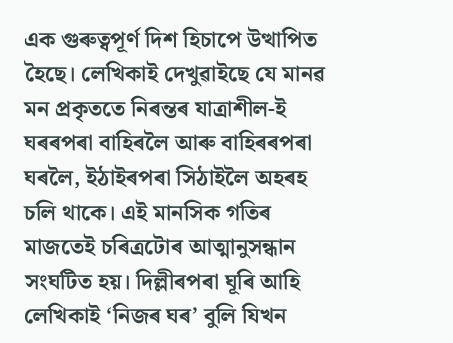এক গুৰুত্বপূর্ণ দিশ হিচাপে উত্থাপিত হৈছে। লেখিকাই দেখুৱাইছে যে মানৱ মন প্ৰকৃততে নিৰন্তৰ যাত্ৰাশীল-ই ঘৰৰপৰা বাহিৰলৈ আৰু বাহিৰৰপৰা ঘৰলৈ, ইঠাইৰপৰা সিঠাইলৈ অহৰহ চলি থাকে। এই মানসিক গতিৰ মাজতেই চৰিত্ৰটোৰ আত্মানুসন্ধান সংঘটিত হয়। দিল্লীৰপৰা ঘূৰি আহি লেখিকাই ‘নিজৰ ঘৰ’ বুলি যিখন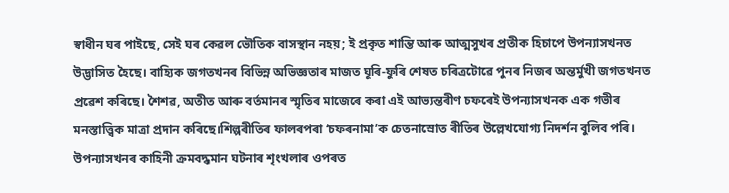স্বাধীন ঘৰ পাইছে, সেই ঘৰ কেৱল ভৌতিক বাসস্থান নহয়; ই প্রকৃত শান্তি আৰু আত্মসুখৰ প্ৰতীক হিচাপে উপন্যাসখনত উদ্ভাসিত হৈছে। বাহ্যিক জগতখনৰ বিভিন্ন অভিজ্ঞতাৰ মাজত ঘূৰি-ফুৰি শেষত চৰিত্ৰটোৱে পুনৰ নিজৰ অন্তর্মুখী জগতখনত প্ৰৱেশ কৰিছে। শৈশৱ, অতীত আৰু বৰ্তমানৰ স্মৃতিৰ মাজেৰে কৰা এই আভ্যন্তৰীণ চফৰেই উপন্যাসখনক এক গভীৰ মনস্তাত্ত্বিক মাত্ৰা প্ৰদান কৰিছে।শিল্পৰীতিৰ ফালৰপৰা ‘চফৰনামা’ক চেতনাস্রোত ৰীতিৰ উল্লেখযোগ্য নিদর্শন বুলিব পৰি। উপন্যাসখনৰ কাহিনী ক্রমবদ্ধমান ঘটনাৰ শৃংখলাৰ ওপৰত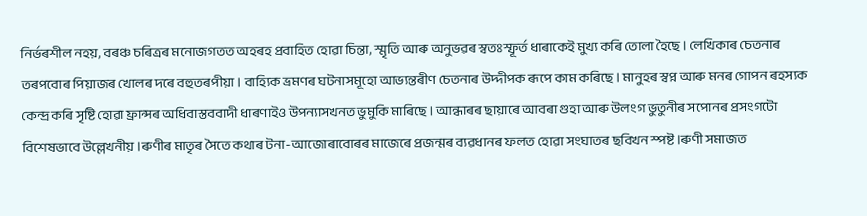নিৰ্ভৰশীল নহয়, বৰঞ্চ চৰিত্ৰৰ মনোজগতত অহৰহ প্ৰবাহিত হোৱা চিন্তা, স্মৃতি আৰু অনুভৱৰ স্বতঃস্ফূর্ত ধাৰাকেই মুখ্য কৰি তোলা হৈছে। লেখিকাৰ চেতনাৰ তৰপবোৰ পিয়াজৰ খোলৰ দৰে বহুতৰপীয়া। বাহ্যিক ভ্ৰমণৰ ঘটনাসমূহো আভ্যন্তৰীণ চেতনাৰ উদ্দীপক ৰূপে কাম কৰিছে। মানুহৰ স্বপ্ন আৰু মনৰ গোপন ৰহস্যক কেন্দ্ৰ কৰি সৃষ্টি হোৱা ফ্ৰান্সৰ অধিবাস্তববাদী ধাৰণাইও উপন্যাসখনত ভুমুকি মাৰিছে। আন্ধাৰৰ ছায়াৰে আবৰা গুহা আৰু উলংগ ভুতুনীৰ সপোনৰ প্ৰসংগটো বিশেষভাবে উল্লেখনীয়।ৰুণীৰ মাতৃৰ সৈতে কথাৰ টনা-আজোৰাবোৰৰ মাজেৰে প্ৰজন্মৰ ব্যৱধানৰ ফলত হোৱা সংঘাতৰ ছবিখন স্পষ্ট।ৰুণী সমাজত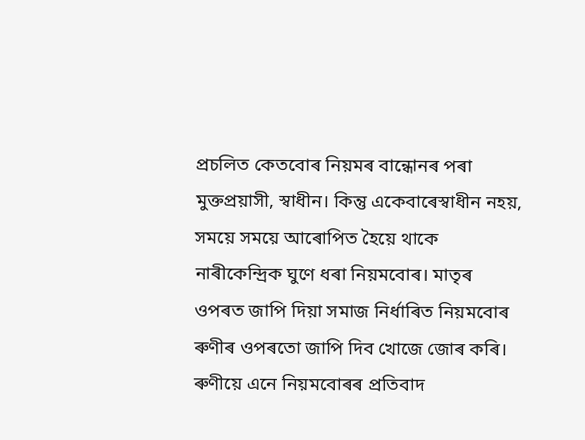প্রচলিত কেতবোৰ নিয়মৰ বান্ধোনৰ পৰা মুক্তপ্রয়াসী, স্বাধীন। কিন্তু একেবাৰেস্বাধীন নহয়, সময়ে সময়ে আৰোপিত হৈয়ে থাকে নাৰীকেন্দ্ৰিক ঘুণে ধৰা নিয়মবোৰ। মাতৃৰ ওপৰত জাপি দিয়া সমাজ নিৰ্ধাৰিত নিয়মবোৰ ৰুণীৰ ওপৰতো জাপি দিব খোজে জোৰ কৰি। ৰুণীয়ে এনে নিয়মবোৰৰ প্রতিবাদ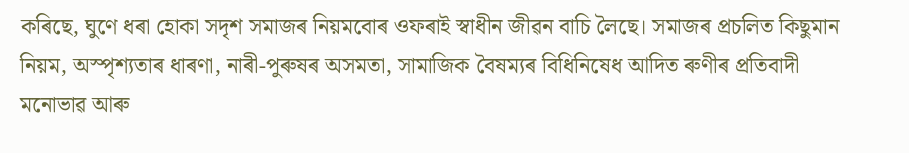কৰিছে, ঘুণে ধৰা হোকা সদৃশ সমাজৰ নিয়মবোৰ ওফৰাই স্বাধীন জীৱন বাচি লৈছে। সমাজৰ প্রচলিত কিছুমান নিয়ম, অস্পৃশ্যতাৰ ধাৰণা, নাৰী-পুৰুষৰ অসমতা, সামাজিক বৈষম্যৰ বিধিনিষেধ আদিত ৰুণীৰ প্ৰতিবাদী মনোভাৱ আৰু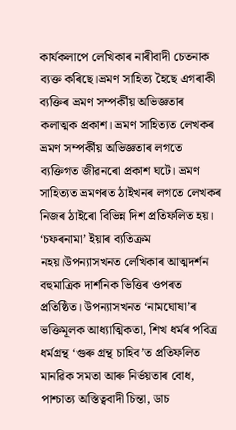কার্যকলাপে লেখিকাৰ নাৰীবাদী চেতনাক ব্যক্ত কৰিছে।ভ্রমণ সাহিত্য হৈছে এগৰাকী ব্যক্তিৰ ভ্ৰমণ সম্পৰ্কীয় অভিজ্ঞতাৰ কলাত্মক প্রকাশ। ভ্রমণ সাহিত্যত লেখকৰ ভ্ৰমণ সম্পৰ্কীয় অভিজ্ঞতাৰ লগতে ব্যক্তিগত জীৱনৰো প্রকাশ ঘটে। ভ্রমণ সাহিত্যত ভ্ৰমণৰত ঠাইখনৰ লগতে লেখকৰ নিজৰ ঠাইৰো বিভিন্ন দিশ প্রতিফলিত হয়। ‘চফৰনামা’ ইয়াৰ ব্যতিক্ৰম নহয়।উপন্যাসখনত লেখিকাৰ আত্মদর্শন বহুমাত্রিক দার্শনিক ভিত্তিৰ ওপৰত প্ৰতিষ্ঠিত। উপন্যাসখনত ‘নামঘোষা’ৰ ভক্তিমূলক আধ্যাত্মিকতা, শিখ ধৰ্মৰ পবিত্র ধর্মগ্রন্থ ‘গুৰু গ্ৰন্থ চাহিব’ত প্রতিফলিত মানৱিক সমতা আৰু নিৰ্ভয়তাৰ বোধ, পাশ্চাত্য অস্তিত্ববাদী চিন্তা, ডাচ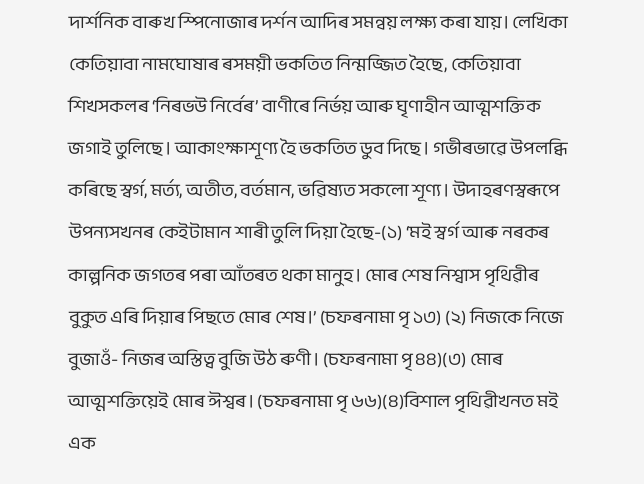দার্শনিক বাৰুখ স্পিনোজাৰ দৰ্শন আদিৰ সমন্বয় লক্ষ্য কৰা যায়। লেখিকা কেতিয়াবা নামঘোষাৰ ৰসময়ী ভকতিত নিন্মজ্জিত হৈছে, কেতিয়াবা শিখসকলৰ ‘নিৰভউ নিৰ্বেৰ’ বাণীৰে নিৰ্ভয় আৰু ঘৃণাহীন আত্মশক্তিক জগাই তুলিছে। আকাংক্ষাশূণ্য হৈ ভকতিত ডুব দিছে। গভীৰভাৱে উপলব্ধি কৰিছে স্বৰ্গ, মর্ত্য, অতীত, বর্তমান, ভৱিষ্যত সকলো শূণ্য। উদাহৰণস্বৰূপে উপন্যসখনৰ কেইটামান শাৰী তুলি দিয়া হৈছে-(১) ‘মই স্বৰ্গ আৰু নৰকৰ কাল্পনিক জগতৰ পৰা আঁতৰত থকা মানুহ। মোৰ শেষ নিশ্বাস পৃথিৱীৰ বুকুত এৰি দিয়াৰ পিছতে মোৰ শেষ।’ (চফৰনামা পৃ ১৩) (২) নিজকে নিজে বুজাওঁ- নিজৰ অস্তিত্ব বুজি উঠ ৰুণী। (চফৰনামা পৃ ৪৪)(৩) মোৰ আত্মশক্তিয়েই মোৰ ঈশ্বৰ। (চফৰনামা পৃ ৬৬)(৪)বিশাল পৃথিৱীখনত মই এক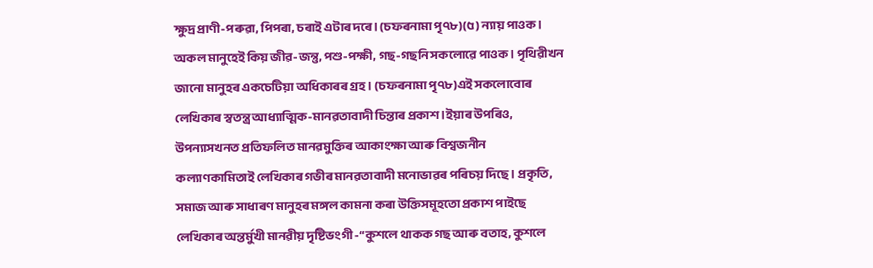ক্ষুদ্র প্রাণী-পৰুৱা, পিপৰা, চৰাই এটাৰ দৰে। (চফৰনামা পৃ৭৮)(৫) ন্যায় পাওক। অকল মানুহেই কিয় জীৱ-জন্তু, পশু-পক্ষী, গছ-গছনি সকলোৱে পাওক। পৃথিৱীখন জানো মানুহৰ একচেটিয়া অধিকাৰৰ গ্ৰহ। (চফৰনামা পৃ৭৮)এই সকলোবোৰ লেখিকাৰ স্বতন্ত্র আধ্যাত্মিক-মানৱতাবাদী চিন্তাৰ প্ৰকাশ ।ইয়াৰ উপৰিও, উপন্যাসখনত প্রতিফলিত মানৱমুক্তিৰ আকাংক্ষা আৰু বিশ্বজনীন কল্যাণকামিতাই লেখিকাৰ গভীৰ মানৱতাবাদী মনোভাৱৰ পৰিচয় দিছে। প্রকৃতি, সমাজ আৰু সাধাৰণ মানুহৰ মঙ্গল কামনা কৰা উক্তিসমূহতো প্রকাশ পাইছে লেখিকাৰ অন্তর্মুখী মানৱীয় দৃষ্টিভংগী -“কুশলে থাকক গছ আৰু বতাহ, কুশলে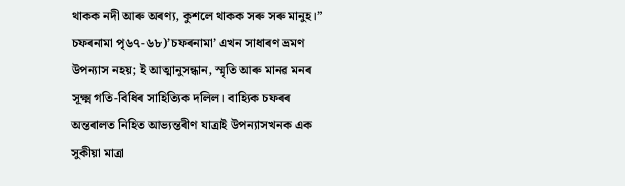থাকক নদী আৰু অৰণ্য, কুশলে থাকক সৰু সৰু মানুহ।” চফৰনামা পৃ৬৭-৬৮)’চফৰনামা’ এখন সাধাৰণ ভ্রমণ উপন্যাস নহয়; ই আত্মানুসন্ধান, স্মৃতি আৰু মানৱ মনৰ সূক্ষ্ম গতি-বিধিৰ সাহিত্যিক দলিল। বাহ্যিক চফৰৰ অন্তৰালত নিহিত আভ্যন্তৰীণ যাত্রাই উপন্যাসখনক এক সুকীয়া মাত্ৰা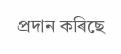প্ৰদান কৰিছে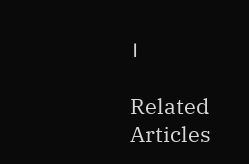।

Related Articles